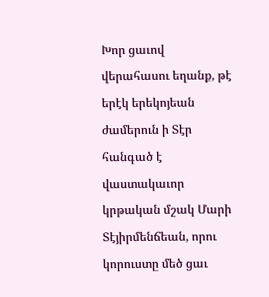Խոր ցաւով վերահասու եղանք, թէ երէկ երեկոյեան ժամերուն ի Տէր հանգած է վաստակաւոր կրթական մշակ Մարի Տէյիրմենճեան, որու կորուստը մեծ ցաւ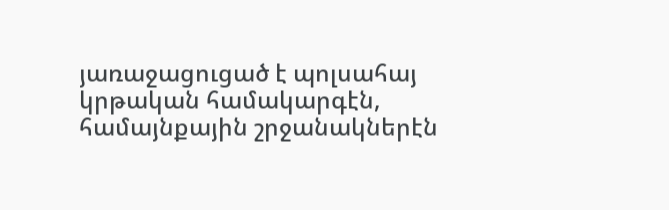յառաջացուցած է պոլսահայ կրթական համակարգէն, համայնքային շրջանակներէն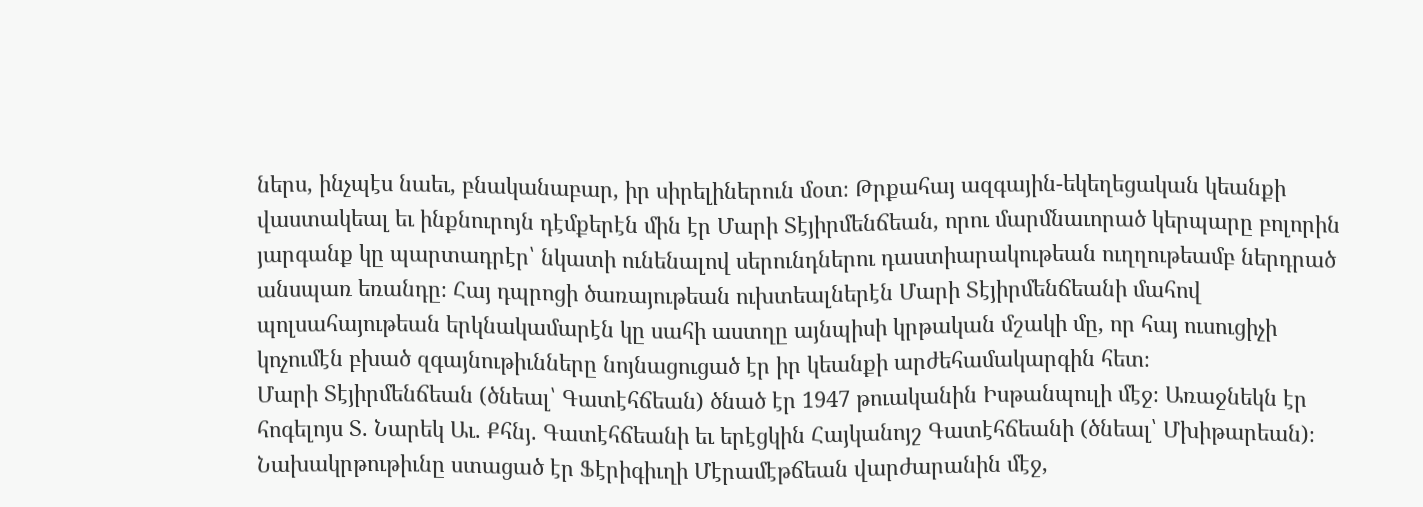ներս, ինչպէս նաեւ, բնականաբար, իր սիրելիներուն մօտ։ Թրքահայ ազգային-եկեղեցական կեանքի վաստակեալ եւ ինքնուրոյն դէմքերէն մին էր Մարի Տէյիրմենճեան, որու մարմնաւորած կերպարը բոլորին յարգանք կը պարտադրէր՝ նկատի ունենալով սերունդներու դաստիարակութեան ուղղութեամբ ներդրած անսպառ եռանդը։ Հայ դպրոցի ծառայութեան ուխտեալներէն Մարի Տէյիրմենճեանի մահով պոլսահայութեան երկնակամարէն կը սահի աստղը այնպիսի կրթական մշակի մը, որ հայ ուսուցիչի կոչումէն բխած զգայնութիւնները նոյնացուցած էր իր կեանքի արժեհամակարգին հետ։
Մարի Տէյիրմենճեան (ծնեալ՝ Գատէհճեան) ծնած էր 1947 թուականին Իսթանպուլի մէջ։ Առաջնեկն էր հոգելոյս Տ. Նարեկ Աւ. Քհնյ. Գատէհճեանի եւ երէցկին Հայկանոյշ Գատէհճեանի (ծնեալ՝ Մխիթարեան)։ Նախակրթութիւնը ստացած էր Ֆէրիգիւղի Մէրամէթճեան վարժարանին մէջ,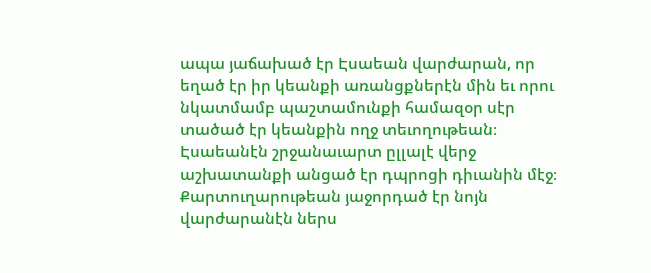ապա յաճախած էր Էսաեան վարժարան, որ եղած էր իր կեանքի առանցքներէն մին եւ որու նկատմամբ պաշտամունքի համազօր սէր տածած էր կեանքին ողջ տեւողութեան։ Էսաեանէն շրջանաւարտ ըլլալէ վերջ աշխատանքի անցած էր դպրոցի դիւանին մէջ։ Քարտուղարութեան յաջորդած էր նոյն վարժարանէն ներս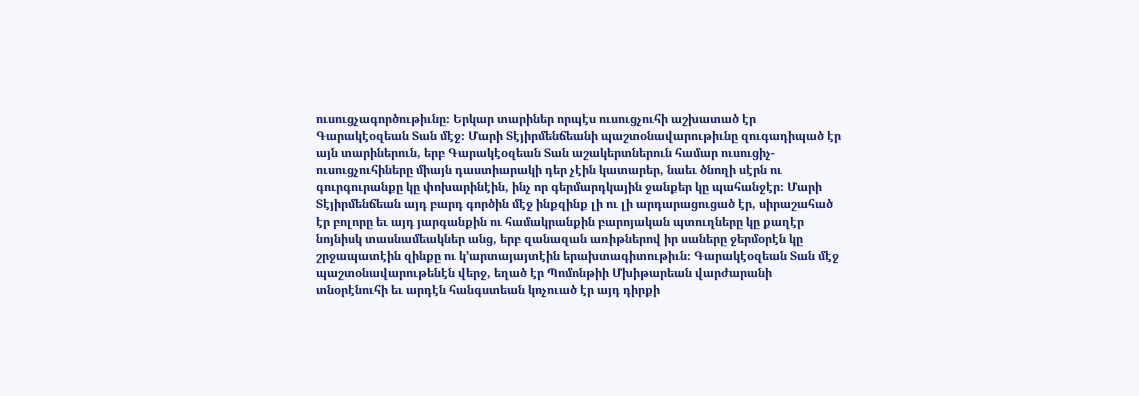ուսուցչագործութիւնը։ Երկար տարիներ որպէս ուսուցչուհի աշխատած էր Գարակէօզեան Տան մէջ։ Մարի Տէյիրմենճեանի պաշտօնավարութիւնը զուգադիպած էր այն տարիներուն, երբ Գարակէօզեան Տան աշակերտներուն համար ուսուցիչ-ուսուցչուհիները միայն դաստիարակի դեր չէին կատարեր, նաեւ ծնողի սէրն ու գուրգուրանքը կը փոխարինէին, ինչ որ գերմարդկային ջանքեր կը պահանջէր։ Մարի Տէյիրմենճեան այդ բարդ գործին մէջ ինքզինք լի ու լի արդարացուցած էր, սիրաշահած էր բոլորը եւ այդ յարգանքին ու համակրանքին բարոյական պտուղները կը քաղէր նոյնիսկ տասնամեակներ անց, երբ զանազան առիթներով իր սաները ջերմօրէն կը շրջապատէին զինքը ու կ՚արտայայտէին երախտագիտութիւն։ Գարակէօզեան Տան մէջ պաշտօնավարութենէն վերջ, եղած էր Պոմոնթիի Մխիթարեան վարժարանի տնօրէնուհի եւ արդէն հանգստեան կոչուած էր այդ դիրքի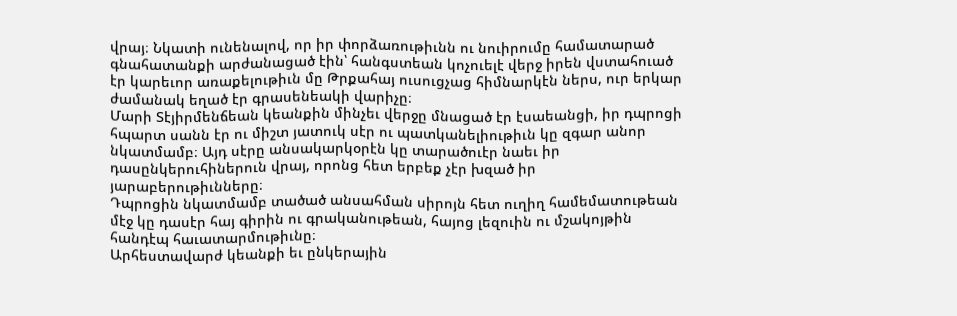վրայ։ Նկատի ունենալով, որ իր փորձառութիւնն ու նուիրումը համատարած գնահատանքի արժանացած էին՝ հանգստեան կոչուելէ վերջ իրեն վստահուած էր կարեւոր առաքելութիւն մը Թրքահայ ուսուցչաց հիմնարկէն ներս, ուր երկար ժամանակ եղած էր գրասենեակի վարիչը։
Մարի Տէյիրմենճեան կեանքին մինչեւ վերջը մնացած էր էսաեանցի, իր դպրոցի հպարտ սանն էր ու միշտ յատուկ սէր ու պատկանելիութիւն կը զգար անոր նկատմամբ։ Այդ սէրը անսակարկօրէն կը տարածուէր նաեւ իր դասընկերուհիներուն վրայ, որոնց հետ երբեք չէր խզած իր յարաբերութիւնները։
Դպրոցին նկատմամբ տածած անսահման սիրոյն հետ ուղիղ համեմատութեան մէջ կը դասէր հայ գիրին ու գրականութեան, հայոց լեզուին ու մշակոյթին հանդէպ հաւատարմութիւնը։
Արհեստավարժ կեանքի եւ ընկերային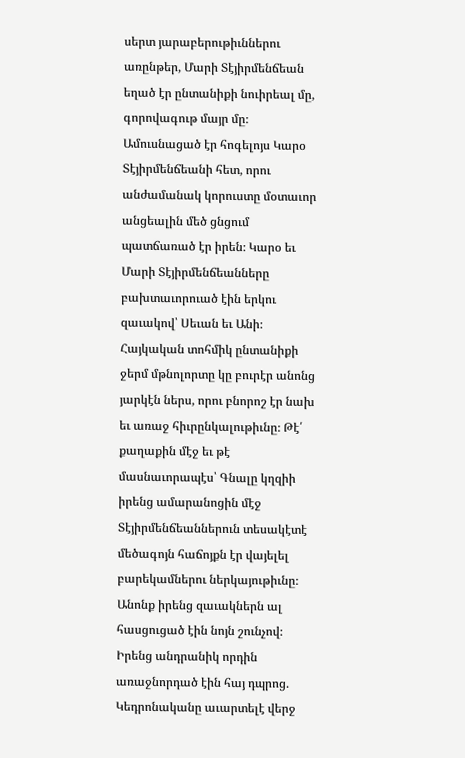սերտ յարաբերութիւններու առընթեր, Մարի Տէյիրմենճեան եղած էր ընտանիքի նուիրեալ մը, գորովագութ մայր մը։ Ամուսնացած էր հոգելոյս Կարօ Տէյիրմենճեանի հետ, որու անժամանակ կորուստը մօտաւոր անցեալին մեծ ցնցում պատճառած էր իրեն։ Կարօ եւ Մարի Տէյիրմենճեանները բախտաւորուած էին երկու զաւակով՝ Սեւան եւ Անի։ Հայկական տոհմիկ ընտանիքի ջերմ մթնոլորտը կը բուրէր անոնց յարկէն ներս, որու բնորոշ էր նախ եւ առաջ հիւրընկալութիւնը։ Թէ՛ քաղաքին մէջ եւ թէ մասնաւորապէս՝ Գնալը կղզիի իրենց ամարանոցին մէջ Տէյիրմենճեաններուն տեսակէտէ մեծագոյն հաճոյքն էր վայելել բարեկամներու ներկայութիւնը։ Անոնք իրենց զաւակներն ալ հասցուցած էին նոյն շունչով։ Իրենց անդրանիկ որդին առաջնորդած էին հայ դպրոց. Կեդրոնականը աւարտելէ վերջ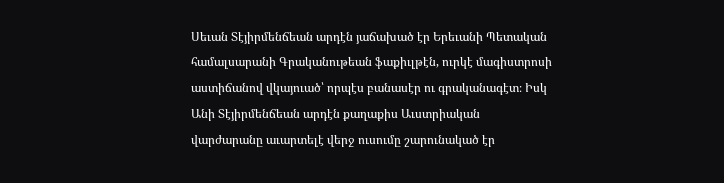Սեւան Տէյիրմենճեան արդէն յաճախած էր Երեւանի Պետական համալսարանի Գրականութեան ֆաքիւլթէն, ուրկէ մագիստրոսի աստիճանով վկայուած՝ որպէս բանասէր ու գրականագէտ։ Իսկ Անի Տէյիրմենճեան արդէն քաղաքիս Աւստրիական վարժարանը աւարտելէ վերջ ուսումը շարունակած էր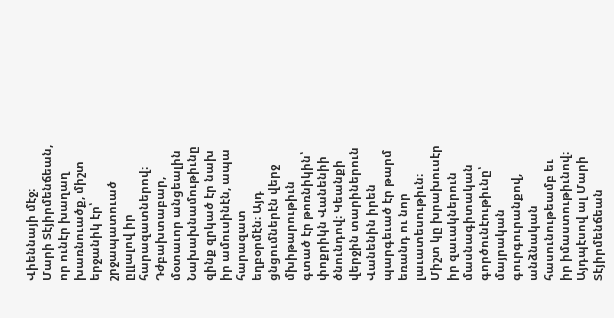Վիեննայի մէջ։
Մարի Տէյիրմենճեան, որ ունէր խաղաղ խառնուածք, միշտ երջանիկ էր՝ շրջապատուած ըլլալով իր հարազատներով։ Դժբախտաբար, մօտաւոր անցեալին Նախախնամութիւնը զինք զրկած էր նախ իր ամուսինէն, ապա հարազատ եղբօրմէն։ Այդ ցնցումներէն վերջ մխիթարութիւն գտած էր թոռնիկին՝ փոքրիկն Վանենիի ծնունդով։ Կեանքի վերջին տարիներուն Վանենին իրեն պարգեւած էր թարմ եռանդ ու նոր լաւատեսութիւն։ Միշտ կը խրախուսէր իր զաւակներուն մասնագիտական գործունէութիւնը՝ մայրական գուրգուրանքով, անձնական հասունութեամբ եւ իր իմաստութիւնով։
Այդպէսով ալ Մարի Տէյիրմենճեան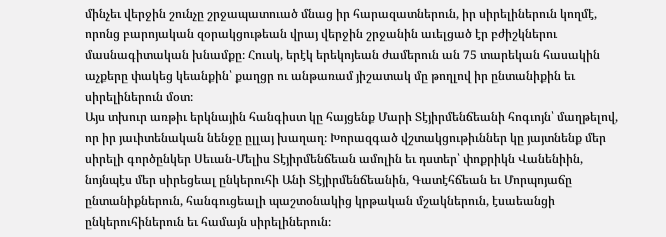մինչեւ վերջին շունչը շրջապատուած մնաց իր հարազատներուն, իր սիրելիներուն կողմէ, որոնց բարոյական զօրակցութեան վրայ վերջին շրջանին աւելցած էր բժիշկներու մասնագիտական խնամքը։ Հուսկ, երէկ երեկոյեան ժամերուն ան 75 տարեկան հասակին աչքերը փակեց կեանքին՝ քաղցր ու անթառամ յիշատակ մը թողլով իր ընտանիքին եւ սիրելիներուն մօտ։
Այս տխուր առթիւ երկնային հանգիստ կը հայցենք Մարի Տէյիրմենճեանի հոգւոյն՝ մաղթելով, որ իր յաւիտենական նենջը ըլլայ խաղաղ։ Խորազգած վշտակցութիւններ կը յայտնենք մեր սիրելի գործընկեր Սեւան-Մելիս Տէյիրմենճեան ամոլին եւ դստեր՝ փոքրիկն Վանենիին, նոյնպէս մեր սիրեցեալ ընկերուհի Անի Տէյիրմենճեանին, Գատէհճեան եւ Մորպոյաճը ընտանիքներուն, հանգուցեալի պաշտօնակից կրթական մշակներուն, էսաեանցի ընկերուհիներուն եւ համայն սիրելիներուն։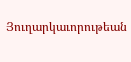Յուղարկաւորութեան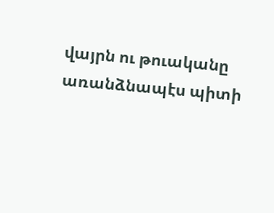վայրն ու թուականը առանձնապէս պիտի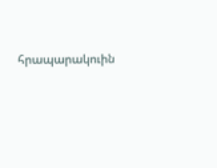հրապարակուին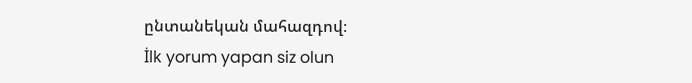ընտանեկան մահազդով։
İlk yorum yapan siz olun